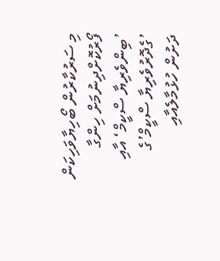މި ސަރުކާރުން ބޯހިޔާވަހިކަން ފޯރުކޮށްދިނުމަށް ހިންގާ ’ބިންވެރިޔާ ސްކީމް‘ އާއި ’ގެދޮރުވެރިޔާ ސްކީމް’ގެ ދަށުން ހުޅުމާލެއާއި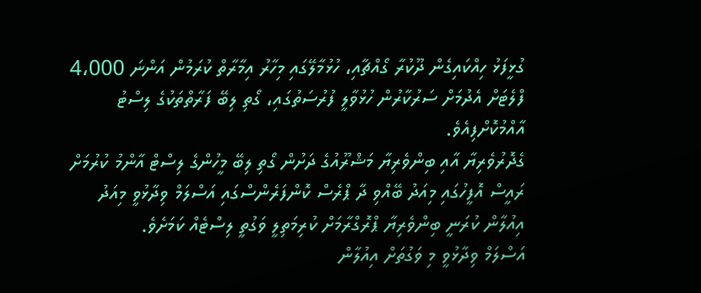ގުޅީފަޅު ހިއްކައިގެން ދޫކުރާ ގޯއްޗާއި، ހުޅުމާލޭގައި މިހާރު އިމާރާތް ކުރަމުން އަންނަ 4،000 ފްލެޓަށް އެދުމަށް ސަރުކާރުން ހުޅުވާލީ ފުރުސަތުގައި، ގޯތި ލިބޭ ފަރާތްތަކުގެ ލިސްޓު އާއްމުކޮށްފިއެވެ.
ގެދޮރުވެރިޔާ އާއި ބިންވެރިޔާ މަޝްރޫއުގެ ދަށުން ގޯތި ލިބޭ މީހުންގެ ލިސްޓް އާންމު ކުރުމަށް ރައީސް އޮފީހުގައި މިއަދު ބޭއްވި ދާ ޕްރެސް ކޮންފަރެންސްގައި އަސްލަމް ވިދާޅުވީ މިއަދު އިއުލާން ކުރަނީ ބިންވެރިޔާ ޕްރޮގްރާމަށް ކުރިމަތިލީ ވަގުތީ ލިސްޓެއް ކަމަށެވެ.
އަސްލަމް ވިދާޅުވީ މި ވަގުތަށް އިއުލާން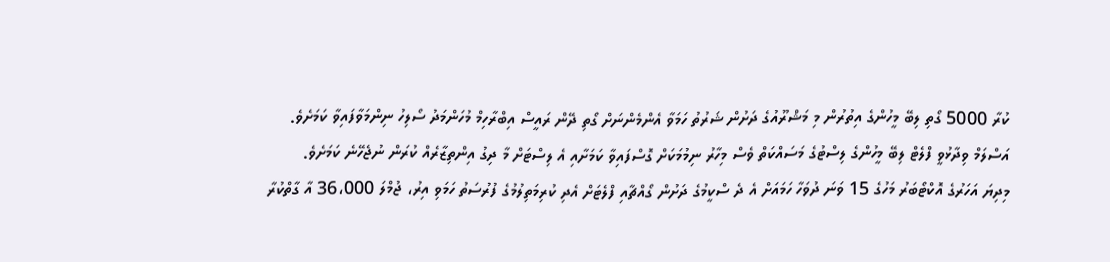ކުރާ 5000 ގޯތި ލިބޭ މީހުންގެ އިތުރުން މި މަޝްރޫއުގެ ދަށުން ޝަރުތު ހަމަވާ އެންމެންނަށް ގޯތި ދޭން ރައީސް އިބްރާހިމް މުހަންމަދު ސޯލިހު ނިންމަވާފައިވާ ކަމަށެވެ.
އަސްލަމް ވިދާޅުވީ ފްލެޓް ލިބޭ މީހުންގެ ލިސްޓުގެ މަސައްކަތް ވެސް މިހާރު ނިމުމަކަށް ގޮސްފައިވާ ކަމަށާއި އެ ލިސްޓަށް މާ ދިގު އިންތިޒާރެއް ކުރަން ނުޖެހޭނެ ކަމަށެވެ.
މިދިޔަ އަހަރުގެ އޮކްޓޯބަރު މަހުގެ 15 ވަނަ ދުވަހާ ހަމައަށް އެ ދެ ސްކީމުގެ ދަށުން ގޯއްޗާއި ފްލެޓަށް އެދި ކުރިމަތިލުމުގެ ފުރުސަތު ހަމަވި އިރު، ޖުމްލަ 36،000 އާ ގާތްކުރާ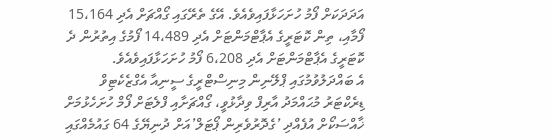އަދަދަކަށް ފޯމު ހުށަހަޅާފައިވެއެވެ. އޭގެ ތެރޭގައި ގޯއްޗަށް އެދި 15،164 ފޯމާއި، ތިން ކޮޓަރީގެ އެޕާޓްމަންޓަށް އެދި 14،489 ފޯމުގެ އިތުރުން ދެ ކޮޓަރީގެ އެޕާޓްމަންޓަށް އެދި 6،208 ފޯމު ހުށަހަޅާފައިވެއެވެ.
އެ ބައްދަލުވުމުގައި ޕްލޭނިން މިނިސްޓްރީގެ ސީނިއާ އެގްޒެކެޓިވް ޑިރެކްޓަރު މުޙައްމަދު އާރިފް ވިދާޅުވީ، ގޯއްޗަށާއި ފްލެޓަށް ފޯމް ހުށަހެޅުމަށް ޚާއްސަކޯށް އުފެއްދި ’ގެދޮރުވެރިން ޕޯޓަލް’އަށް ދުނިޔޭގެ 64 ގައުމެއްގައި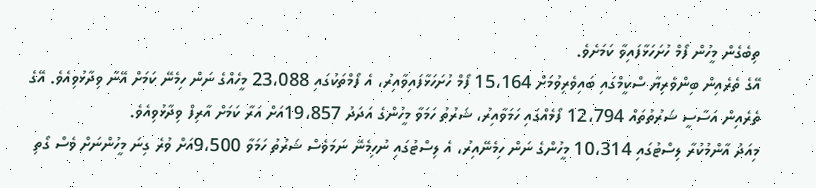ތިބެގެން މީހުން ފޯމް ހުށަހަޅާފައިވާ ކަމަށެވެ.
އޭގެ ތެރެއިން ބިންވެރިޔާ ސްކީމްގައި ބައިވެރިވުމަށް 15،164 ފޯމް ހުށަހަޅާފައިވާއިރު، އެ ފޯމްތަކުގައި 23،088 މީހެއްގެ ނަން ހިމެނޭ ކަމަށް އޭނާ ވިދާޅުވިއެވެ. އޭގެ ތެރެއިން އަސާސީ ޝަރުތުތައް 12،794 ފޯމެއްގައި ހަމަވާއިރު، ޝަރުތު ހަމަވާ މީހުންގެ އަދަދު 19،857އަށް އަރާ ކަމަށް އާރިފް ވިދާޅުވިއެވެ.
މިއަދު އާންމުކުރާ ލިސްޓުގައި 10،314 މީހުންގެ ނަން ހިމެނޭއިރު، އެ ލިސްޓުގައި ނުހިމެނޭ ނަމަވެސް ޝަރުތު ހަމަވާ 9،500އަށް ވުރެ ގިނަ މީހުންނަށް ވެސް ގޯތި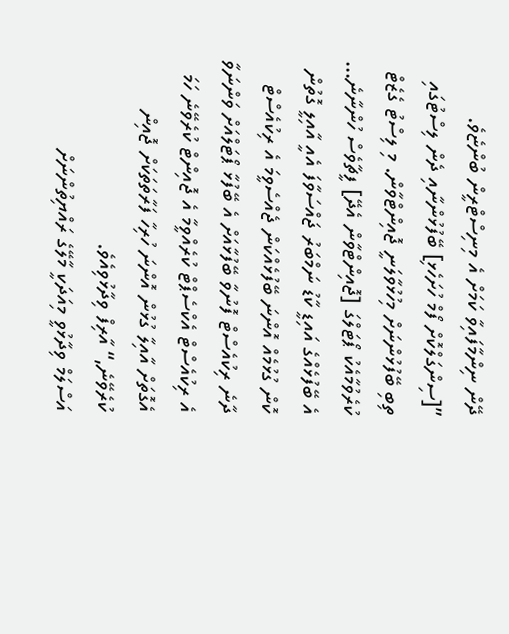ދޭން ނިންމާފައިވާ ކަމަށް އެ މިނިސްޓްރީން ބުންޏެވެ.
”[ސިންގަލްކޮށް ފޯމް ހުށަހެޅި] ބޭފުޅުންނާއި ދެން ލިސްޓުގައި ތިބި ބޭފުޅުންނަށް މިހުޅުވާލަނީ ޖޮއިންޓްވާން. މި ލިސްޓު ގެޒެޓް ކުރެވުމާއެކު ޕޯޓަލްގަ [ޖޮއިންޓްވާން އެދޭ] ފީޗާވެސް ހުންނާނެ… އެ ބޭފުޅެއްގެ އައިޑީ ކާޑު ނަމްބަރު ޖައްސަވާފަ އެއީ އާއިލީ ގޮތުން ކޮން ގުޅުމެއް އޮންނަ ބޭފުޅެއްކަން ޖެއްސެވީމަ އެ ރިކުއެސްޓް ދާނެ ރިކުއެސްޓް ފޮނުވާ ބޭފުޅާއަށް އެ ބޭފުޅާ ޕޯޓަލްއަށް ވަންނަވާ އެ ރިކުއެސްޓް އެކްސެޕްޓް ކުރެއްވީމާ އެ ޖޮއިންޓް ކުރެވޭނެ ހަމަ އެގޮތަށް އާއިލާ ގުޅުން އޮންނަ ހުރިހާ ފަރާތަތަކަށް ޖޮއިން ކުރެވޭނެ,“ އާރިފް ވިދާޅުވިއެވެ.
އަސްލަމް ވިދާޅުވީ މިއަދަކީ މާލޭގެ ރައްޔިތުންނަށް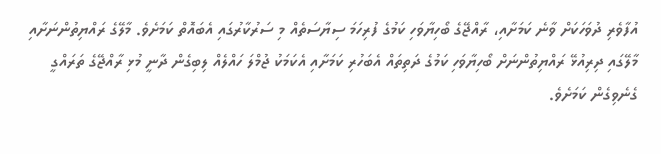އުފާވެރި ދުވަހަކަށް ވާނެ ކަމަށާއި، ރާއްޖޭގެ ބޯހިޔާވަހި ކަމުގެ ފުރިހަމަ ސިޔާސަތެއް މި ސަރުކާރުގައި އެބައޮތް ކަމަށެވެ. މާލޭގެ ރައްޔިތުންނަށާއި މާލޭގައި ދިރިއުޅޭ ރައްޔިތުންނަށް ބޯހިޔާވަހި ކަމުގެ ދަތިތައް އެބަހުރި ކަމަށާއި އެކަމަކު ޖުމްލަ ހައްލެއް ލިބިގެން ދާނީ މުޅި ރާއްޖޭގެ ތަރައްގީ ގެނެވިގެން ކަމަށެވެ.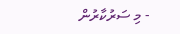- މި ސަރުކާރުން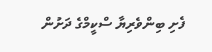ފެށި ބިންވެރިޔާ ސްކީމްގެ ދަށުން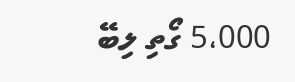5،000 ގޯތި ލިބޭ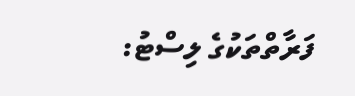ފަރާތްތަކުގެ ލިސްޓު: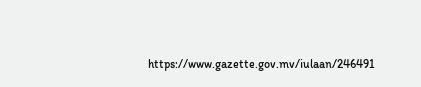https://www.gazette.gov.mv/iulaan/246491